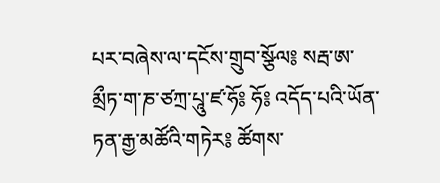པར་བཞེས་ལ་དངོས་གྲུབ་སྩོལ༔ སརྦ་ཨ་མྲྀཏ་ག་ཎ་ཙཀྲ་པཱུ་ཛ་ཧོ༔ ཧོ༔ འདོད་པའི་ཡོན་ཏན་རྒྱ་མཚོའི་གཏེར༔ ཚོགས་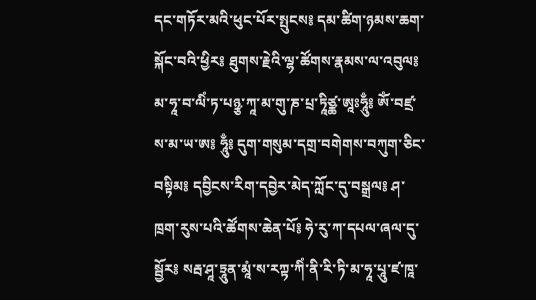དང་གཏོར་མའི་ཕུང་པོར་སྤུངས༔ དམ་ཚིག་ཉམས་ཆག་སྐོང་བའི་ཕྱིར༔ ཐུགས་རྗེའི་ལྷ་ཚོགས་རྣམས་ལ་འབུལ༔ མ་ཧཱ་བ་ལིཾ་ཏ་པཉྩ་ཀཱ་མ་གུ་ཎ་པྲ་ཏཱིཙྪ་ཨཱཿཧཱུྃ༔ ཨོཾ་བཛྲ་ས་མ་ཡ་ཨ༔ ཧཱུྃ༔ དུག་གསུམ་དགྲ་བགེགས་བཀུག་ཅིང་བསྟིམ༔ དབྱིངས་རིག་དབྱེར་མེད་ཀློང་དུ་བསྒྲལ༔ ཤ་ཁྲག་རུས་པའི་ཚོགས་ཆེན་པོ༔ ཧེ་རུ་ཀ་དཔལ་ཞལ་དུ་སྦྱོར༔ སརྦ་ཤཱ་ཏྲཱུན་མཱཾ་ས་རཀྟ་ཀིཾ་ནི་རི་ཏི་མ་ཧཱ་པཱུ་ཛ་ཁཱ་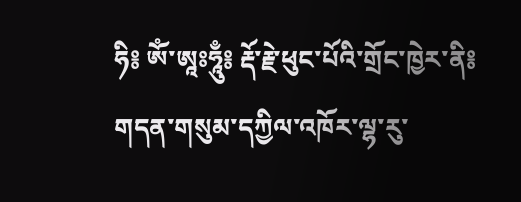ཧི༔ ཨོཾ་ཨཱཿཧཱུྃ༔ རྡོ་རྗེ་ཕུང་པོའི་གྲོང་ཁྱེར་ནི༔ གདན་གསུམ་དཀྱིལ་འཁོར་ལྷ་རུ་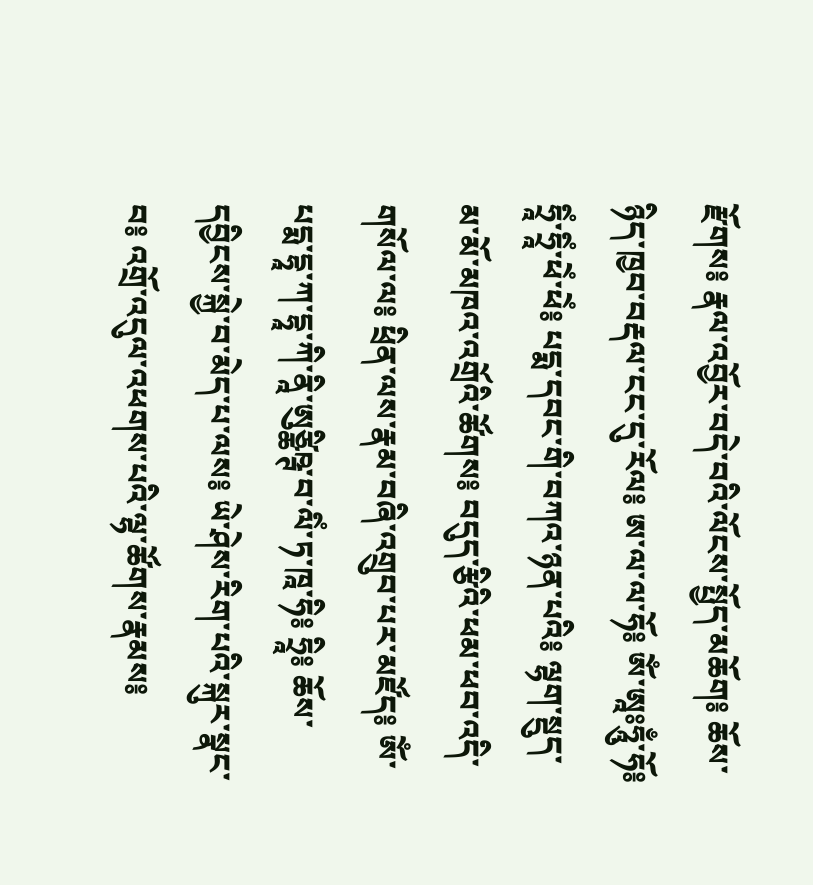རྫོགས༔ རྣལ་འབྱོར་བདེ་བའི་ལོངས་སྤྱོད་མཆོག༔ ཆོས་ཉིད་ཁྱབ་བརྡལ་ངང་དུ་རོལ༔ ཨ་ལ་ལ་ཧོ༔ ཨོཾ་ཨཱཿཧཱུྃ་ཧོ༔ ཧྲཱིཾ་ཧྲཱིཾ་ཕེཾ་ཕེཾ༔ པདྨ་དབང་གི་བཀའ་ཉན་པའི༔ ལྷག་སྡུད་མ་མོ་མཁའ་འགྲོའི་ཚོགས༔ བདུད་རྩིའི་ཕམ་ཕབ་འདི་གསོལ་ལ༔ ཕྲིན་ལས་རྣམ་བཞི་འགྲུབ་པར་མཛོད༔ ཨོཾ་པདྨ་དྷཱ་ཀ་དྷཱ་ཀི་ནཱི་ཨུཙྪིཥྚ་བ་ལིཾ་ཏ་ཁཱ་ཧི༔ ཧྲཱི༔ ཆོས་དབྱིངས་སྐྱེ་བ་མེད་པ་ལས༔ ཡེ་ཤེས་རིག་པའི་སྐུར་སྣང་བ༔ འགྲོ་འདུལ་འཕགས་པའི་ལྷ་ཚོགས་རྣམས༔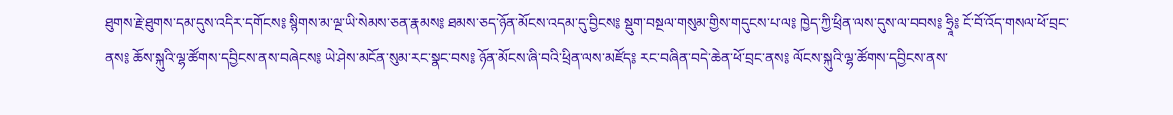ཐུགས་རྗེ་ཐུགས་དམ་དུས་འདིར་དགོངས༔ སྙིགས་མ་ལྔ་ཡི་སེམས་ཅན་རྣམས༔ ཐམས་ཅད་ཉོན་མོངས་འདམ་དུ་བྱིངས༔ སྡུག་བསྔལ་གསུམ་གྱིས་གདུངས་པ་ལ༔ ཁྱེད་ཀྱི་ཕྲིན་ལས་དུས་ལ་བབས༔ ཧྲཱི༔ ངོ་བོ་འོད་གསལ་ཕོ་བྲང་ནས༔ ཆོས་སྐུའི་ལྷ་ཚོགས་དབྱིངས་ནས་བཞེངས༔ ཡེ་ཤེས་མངོན་སུམ་རང་སྣང་བས༔ ཉོན་མོངས་ཞི་བའི་ཕྲིན་ལས་མཛོད༔ རང་བཞིན་བདེ་ཆེན་ཕོ་བྲང་ནས༔ ལོངས་སྐུའི་ལྷ་ཚོགས་དབྱིངས་ནས་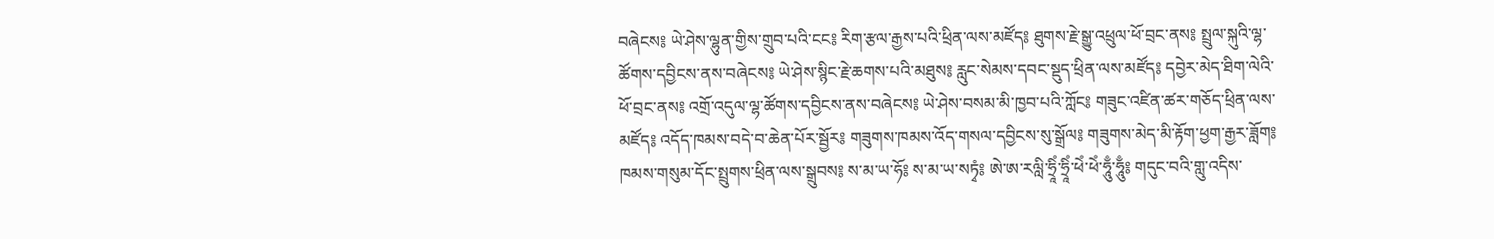བཞེངས༔ ཡེ་ཤེས་ལྷུན་གྱིས་གྲུབ་པའི་ངང༔ རིག་རྩལ་རྒྱས་པའི་ཕྲིན་ལས་མཛོད༔ ཐུགས་རྗེ་སྒྱུ་འཕྲུལ་ཕོ་བྲང་ནས༔ སྤྲུལ་སྐུའི་ལྷ་ཚོགས་དབྱིངས་ནས་བཞེངས༔ ཡེ་ཤེས་སྙིང་རྗེ་ཆགས་པའི་མཐུས༔ རླུང་སེམས་དབང་སྡུད་ཕྲིན་ལས་མཛོད༔ དབྱེར་མེད་ཐིག་ལེའི་ཕོ་བྲང་ནས༔ འགྲོ་འདུལ་ལྷ་ཚོགས་དབྱིངས་ནས་བཞེངས༔ ཡེ་ཤེས་བསམ་མི་ཁྱབ་པའི་ཀློང༔ གཟུང་འཛིན་ཚར་གཅོད་ཕྲིན་ལས་མཛོད༔ འདོད་ཁམས་བདེ་བ་ཆེན་པོར་སྦྱོར༔ གཟུགས་ཁམས་འོད་གསལ་དབྱིངས་སུ་སྒྲོལ༔ གཟུགས་མེད་མི་རྟོག་ཕྱག་རྒྱར་ཟློག༔ ཁམས་གསུམ་དོང་སྤྲུགས་ཕྲིན་ལས་སྒྲུབས༔ ས་མ་ཡ་ཧོ༔ ས་མ་ཡ་སཏྭཾ༔ ཨེ་ཨ་རལླི་ཧྲཱིཾ་ཧྲཱིཾ་ཕེཾ་ཕེཾ་ཧཱུྃ་ཧཱུྃ༔ གདུང་བའི་གླུ་འདིས་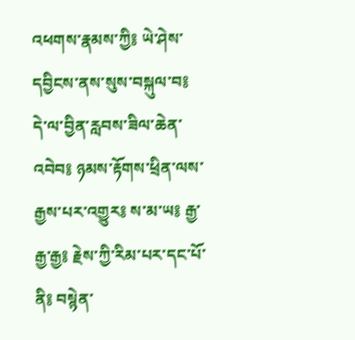འཕགས་རྣམས་ཀྱི༔ ཡེ་ཤེས་དབྱིངས་ནས་སུས་བསྐུལ་བ༔ དེ་ལ་བྱིན་རླབས་ཟིལ་ཆེན་འབེབ༔ ཉམས་རྟོགས་ཕྲིན་ལས་རྒྱས་པར་འགྱུར༔ ས་མ་ཡ༔ རྒྱ་རྒྱ་རྒྱ༔ རྗེས་ཀྱི་རིམ་པར་དང་པོ་ནི༔ བསྙེན་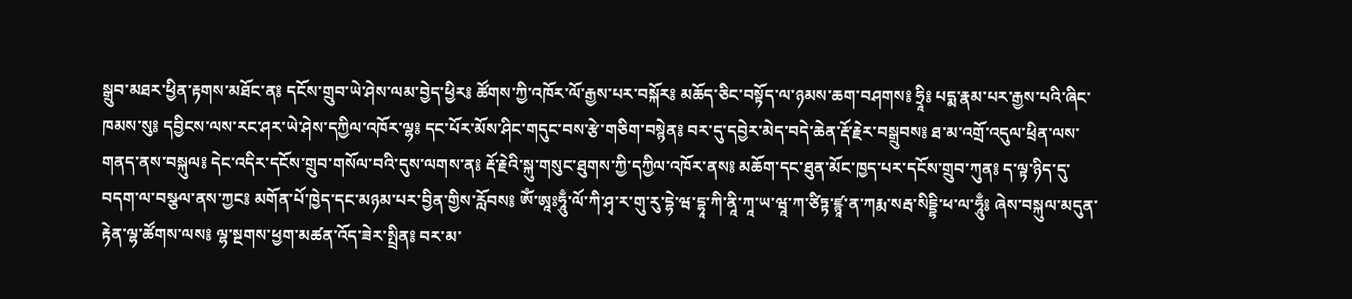སྒྲུབ་མཐར་ཕྱིན་རྟགས་མཐོང་ན༔ དངོས་གྲུབ་ཡེ་ཤེས་ལམ་བྱེད་ཕྱིར༔ ཚོགས་ཀྱི་འཁོར་ལོ་རྒྱས་པར་བསྐོར༔ མཆོད་ཅིང་བསྟོད་ལ་ཉམས་ཆག་བཤགས༔ ཧྲཱི༔ པདྨ་རྣམ་པར་རྒྱས་པའི་ཞིང་ཁམས་སུ༔ དབྱིངས་ལས་རང་ཤར་ཡེ་ཤེས་དཀྱིལ་འཁོར་ལྷ༔ དང་པོར་མོས་ཤིང་གདུང་བས་རྩེ་གཅིག་བསྙེན༔ བར་དུ་དབྱེར་མེད་བདེ་ཆེན་རྡོ་རྗེར་བསྒྲུབས༔ ཐ་མ་འགྲོ་འདུལ་ཕྲིན་ལས་གནད་ནས་བསྐུལ༔ དེང་འདིར་དངོས་གྲུབ་གསོལ་བའི་དུས་ལགས་ན༔ རྡོ་རྗེའི་སྐུ་གསུང་ཐུགས་ཀྱི་དཀྱིལ་འཁོར་ནས༔ མཆོག་དང་ཐུན་མོང་ཁྱད་པར་དངོས་གྲུབ་ཀུན༔ ད་ལྟ་ཉིད་དུ་བདག་ལ་བསྩལ་ནས་ཀྱང༔ མགོན་པོ་ཁྱེད་དང་མཉམ་པར་བྱིན་གྱིས་རློབས༔ ཨོཾ་ཨཱཿཧཱུྃ་ལོ་ཀི་ཤྭ་ར་གུ་རུ་དྷེ་ཝ་དྷཱ་ཀི་ནཱི་ཀཱ་ཡ་ཝཱ་ཀ་ཙིཏྟ་ཛྙཱ་ན་ཀརྨ་སརྦ་སིདྡྷི་ཕ་ལ་ཧཱུྃ༔ ཞེས་བསྐུལ་མདུན་རྟེན་ལྷ་ཚོགས་ལས༔ ལྷ་སྔགས་ཕྱག་མཚན་འོད་ཟེར་སྤྲིན༔ བར་མ་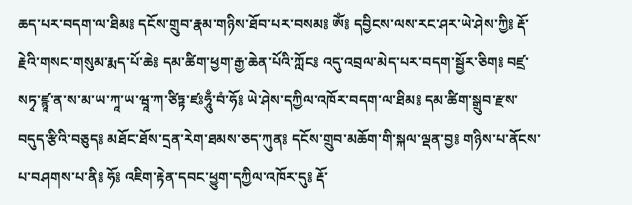ཆད་པར་བདག་ལ་ཐིམ༔ དངོས་གྲུབ་རྣམ་གཉིས་ཐོབ་པར་བསམ༔ ཨོཾ༔ དབྱིངས་ལས་རང་ཤར་ཡེ་ཤེས་ཀྱི༔ རྡོ་རྗེའི་གསང་གསུམ་རྨད་པོ་ཆེ༔ དམ་ཚིག་ཕྱག་རྒྱ་ཆེན་པོའི་ཀློང༔ འདུ་འབྲལ་མེད་པར་བདག་སྦྱོར་ཅིག༔ བཛྲ་སཏྭ་ཛྙཱ་ན་ས་མ་ཡ་ཀཱ་ཡ་ཝཱ་ཀ་ཙིཏྟ་ཛཿཧཱུྃ་བཾ་ཧོ༔ ཡེ་ཤེས་དཀྱིལ་འཁོར་བདག་ལ་ཐིམ༔ དམ་ཚིག་སྒྲུབ་རྫས་བདུད་རྩིའི་བཅུད༔ མཐོང་ཐོས་དྲན་རེག་ཐམས་ཅད་ཀུན༔ དངོས་གྲུབ་མཆོག་གི་སྐལ་ལྡན་བྱ༔ གཉིས་པ་ནོངས་པ་བཤགས་པ་ནི༔ ཧོ༔ འཇིག་རྟེན་དབང་ཕྱུག་དཀྱིལ་འཁོར་དུ༔ རྡོ་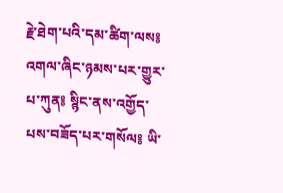རྗེ་ཐེག་པའི་དམ་ཚིག་ལས༔ འགལ་ཞིང་ཉམས་པར་གྱུར་པ་ཀུན༔ སྙིང་ནས་འགྱོད་པས་བཟོད་པར་གསོལ༔ ཡི་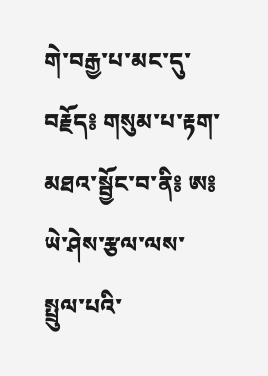གེ་བརྒྱ་པ་མང་དུ་བརྗོད༔ གསུམ་པ་རྟག་མཐའ་སྦྱོང་བ་ནི༔ ཨ༔ ཡེ་ཤེས་རྩལ་ལས་སྤྲུལ་པའི་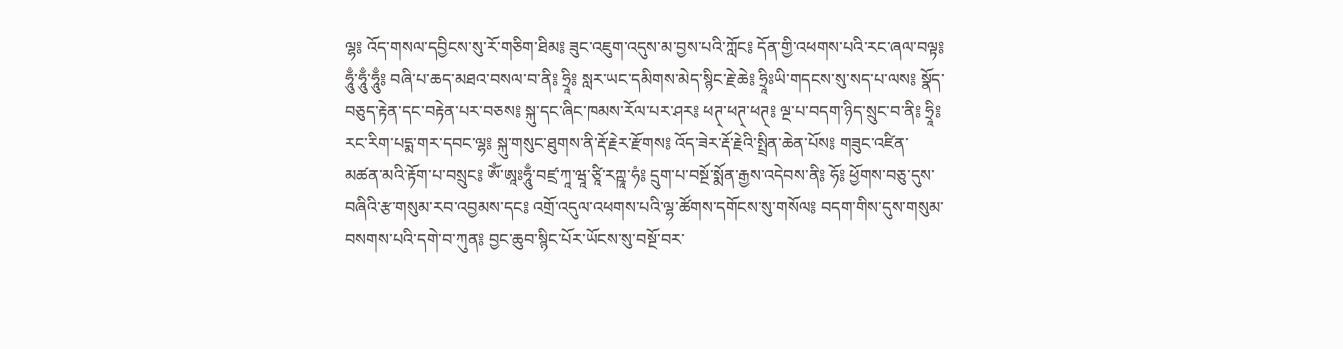ལྷ༔ འོད་གསལ་དབྱིངས་སུ་རོ་གཅིག་ཐིམ༔ ཟུང་འཇུག་འདུས་མ་བྱས་པའི་ཀློང༔ དོན་གྱི་འཕགས་པའི་རང་ཞལ་བལྟ༔ ཧཱུྃ་ཧཱུྃ་ཧཱུྃ༔ བཞི་པ་ཆད་མཐའ་བསལ་བ་ནི༔ ཧྲཱི༔ སླར་ཡང་དམིགས་མེད་སྙིང་རྗེ་ཆེ༔ ཧྲཱིཿཡི་གདངས་སུ་སད་པ་ལས༔ སྣོད་བཅུད་རྟེན་དང་བརྟེན་པར་བཅས༔ སྐུ་དང་ཞིང་ཁམས་རོལ་པར་ཤར༔ ཕཊ྄་ཕཊ྄་ཕཊ྄༔ ལྔ་པ་བདག་ཉིད་སྲུང་བ་ནི༔ ཧྲཱི༔ རང་རིག་པདྨ་གར་དབང་ལྷ༔ སྐུ་གསུང་ཐུགས་ནི་རྡོ་རྗེར་རྫོགས༔ འོད་ཟེར་རྡོ་རྗེའི་སྤྲིན་ཆེན་པོས༔ གཟུང་འཛིན་མཚན་མའི་རྟོག་པ་བསྲུང༔ ཨོཾ་ཨཱཿཧཱུྃ་བཛྲ་ཀཱ་ཝཱ་ཙཱི་རཀྵཱ་ཧཾ༔ དྲུག་པ་བསྔོ་སྨོན་རྒྱས་འདེབས་ནི༔ ཧོ༔ ཕྱོགས་བཅུ་དུས་བཞིའི་རྩ་གསུམ་རབ་འབྱམས་དང༔ འགྲོ་འདུལ་འཕགས་པའི་ལྷ་ཚོགས་དགོངས་སུ་གསོལ༔ བདག་གིས་དུས་གསུམ་བསགས་པའི་དགེ་བ་ཀུན༔ བྱང་ཆུབ་སྙིང་པོར་ཡོངས་སུ་བསྔོ་བར་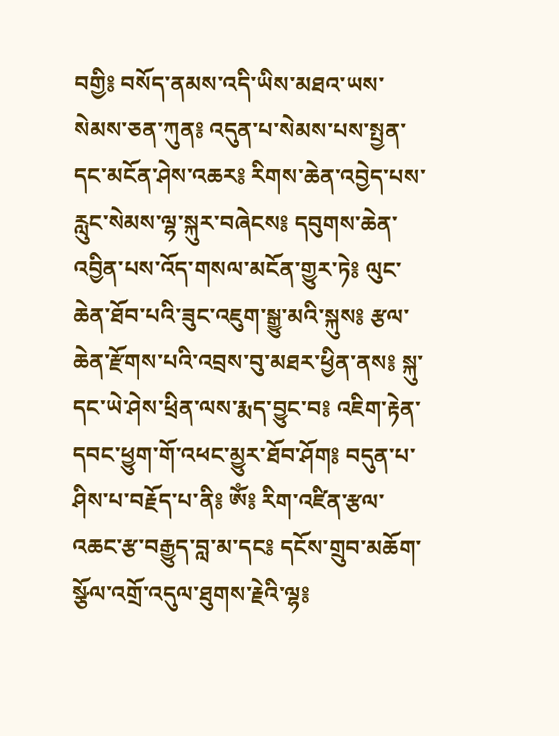བགྱི༔ བསོད་ནམས་འདི་ཡིས་མཐའ་ཡས་སེམས་ཅན་ཀུན༔ འདུན་པ་སེམས་པས་སྤྱན་དང་མངོན་ཤེས་འཆར༔ རིགས་ཆེན་འབྱེད་པས་རླུང་སེམས་ལྷ་སྐུར་བཞེངས༔ དབུགས་ཆེན་འབྱིན་པས་འོད་གསལ་མངོན་གྱུར་ཏེ༔ ལུང་ཆེན་ཐོབ་པའི་ཟུང་འཇུག་སྒྱུ་མའི་སྐུས༔ རྩལ་ཆེན་རྫོགས་པའི་འབྲས་བུ་མཐར་ཕྱིན་ནས༔ སྐུ་དང་ཡེ་ཤེས་ཕྲིན་ལས་རྨད་བྱུང་བ༔ འཇིག་རྟེན་དབང་ཕྱུག་གོ་འཕང་མྱུར་ཐོབ་ཤོག༔ བདུན་པ་ཤིས་པ་བརྗོད་པ་ནི༔ ཨོཾ༔ རིག་འཛིན་རྩལ་འཆང་རྩ་བརྒྱུད་བླ་མ་དང༔ དངོས་གྲུབ་མཆོག་སྩོལ་འགྲོ་འདུལ་ཐུགས་རྗེའི་ལྷ༔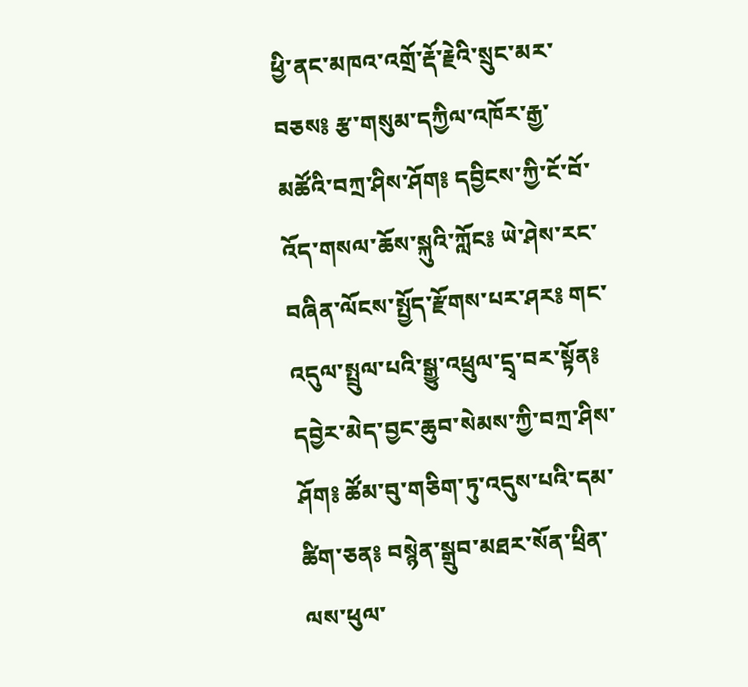ཕྱི་ནང་མཁའ་འགྲོ་རྡོ་རྗེའི་སྲུང་མར་བཅས༔ རྩ་གསུམ་དཀྱིལ་འཁོར་རྒྱ་མཚོའི་བཀྲ་ཤིས་ཤོག༔ དབྱིངས་ཀྱི་ངོ་བོ་འོད་གསལ་ཆོས་སྐུའི་ཀློང༔ ཡེ་ཤེས་རང་བཞིན་ལོངས་སྤྱོད་རྫོགས་པར་ཤར༔ གང་འདུལ་སྤྲུལ་པའི་སྒྱུ་འཕྲུལ་དྲྭ་བར་སྟོན༔ དབྱེར་མེད་བྱང་ཆུབ་སེམས་ཀྱི་བཀྲ་ཤིས་ཤོག༔ ཚོམ་བུ་གཅིག་ཏུ་འདུས་པའི་དམ་ཚིག་ཅན༔ བསྙེན་སྒྲུབ་མཐར་སོན་ཕྲིན་ལས་ཕུལ་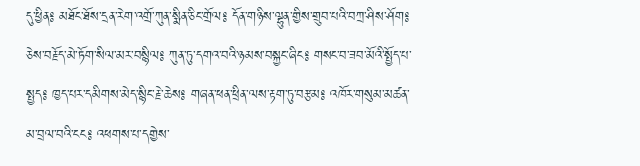དུ་ཕྱིན༔ མཐོང་ཐོས་དྲན་རེག་འགྲོ་ཀུན་སྨིན་ཅིང་གྲོལ༔ དོན་གཉིས་ལྷུན་གྱིས་གྲུབ་པའི་བཀྲ་ཤིས་ཤོག༔ ཅེས་བརྗོད་མེ་ཏོག་སིལ་མར་བསྙིལ༔ ཀུན་ཏུ་དགའ་བའི་ཉམས་བསྐྱང་ཞིང༔ གསང་བ་ཟབ་མོའི་སྤྱོད་པ་སྤྱད༔ ཁྱད་པར་དམིགས་མེད་སྙིང་རྗེ་ཆེས༔ གཞན་ཕན་ཕྲིན་ལས་རྟག་ཏུ་བརྩམ༔ འཁོར་གསུམ་མཚན་མ་བྲལ་བའི་ངང༔ འཕགས་པ་དགྱེས་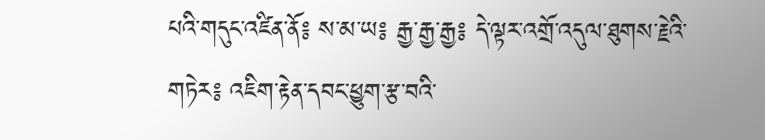པའི་གདུང་འཛིན་ནོ༔ ས་མ་ཡ༔ རྒྱ་རྒྱ་རྒྱ༔ དེ་ལྟར་འགྲོ་འདུལ་ཐུགས་རྗེའི་གཏེར༔ འཇིག་རྟེན་དབང་ཕྱུག་རྩ་བའི་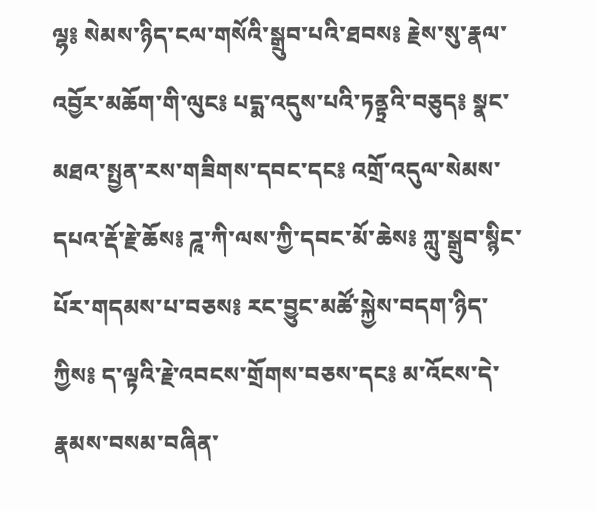ལྷ༔ སེམས་ཉིད་ངལ་གསོའི་སྒྲུབ་པའི་ཐབས༔ རྗེས་སུ་རྣལ་འབྱོར་མཆོག་གི་ལུང༔ པདྨ་འདུས་པའི་ཏནྟྲའི་བཅུད༔ སྣང་མཐའ་སྤྱན་རས་གཟིགས་དབང་དང༔ འགྲོ་འདུལ་སེམས་དཔའ་རྡོ་རྗེ་ཆོས༔ ཌཱ་ཀི་ལས་ཀྱི་དབང་མོ་ཆེས༔ ཀླུ་སྒྲུབ་སྙིང་པོར་གདམས་པ་བཅས༔ རང་བྱུང་མཚོ་སྐྱེས་བདག་ཉིད་ཀྱིས༔ ད་ལྟའི་རྗེ་འབངས་གྲོགས་བཅས་དང༔ མ་འོངས་དེ་རྣམས་བསམ་བཞིན་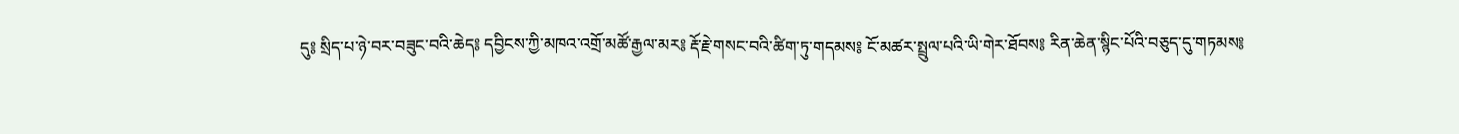དུ༔ སྲིད་པ་ཉེ་བར་བཟུང་བའི་ཆེད༔ དབྱིངས་ཀྱི་མཁའ་འགྲོ་མཚོ་རྒྱལ་མར༔ རྡོ་རྗེ་གསང་བའི་ཚིག་ཏུ་གདམས༔ ངོ་མཚར་སྤྲུལ་པའི་ཡི་གེར་ཐོབས༔ རིན་ཆེན་སྙིང་པོའི་བཅུད་དུ་གཏམས༔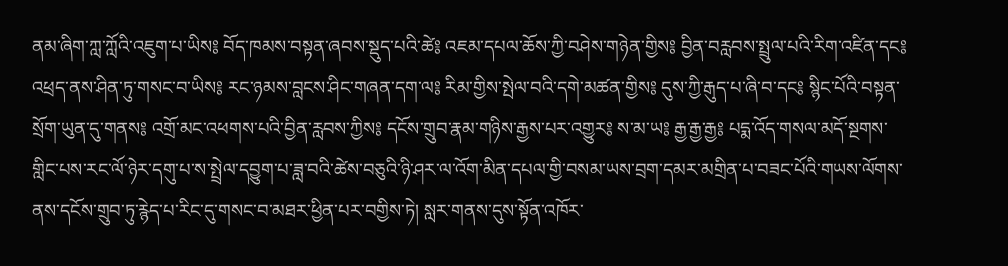ནམ་ཞིག་ཀླ་ཀློའི་འཇུག་པ་ཡིས༔ བོད་ཁམས་བསྟན་ཞབས་སྡུད་པའི་ཚེ༔ འཇམ་དཔལ་ཆོས་ཀྱི་བཤེས་གཉེན་གྱིས༔ བྱིན་བརླབས་སྤྲུལ་པའི་རིག་འཛིན་དང༔ འཕྲད་ནས་ཤིན་ཏུ་གསང་བ་ཡིས༔ རང་ཉམས་བླངས་ཤིང་གཞན་དག་ལ༔ རིམ་གྱིས་སྤེལ་བའི་དགེ་མཚན་གྱིས༔ དུས་ཀྱི་རྒུད་པ་ཞི་བ་དང༔ སྙིང་པོའི་བསྟན་སྲོག་ཡུན་དུ་གནས༔ འགྲོ་མང་འཕགས་པའི་བྱིན་རླབས་ཀྱིས༔ དངོས་གྲུབ་རྣམ་གཉིས་རྒྱས་པར་འགྱུར༔ ས་མ་ཡ༔ རྒྱ་རྒྱ་རྒྱ༔ པདྨ་འོད་གསལ་མདོ་སྔགས་གླིང་པས་རང་ལོ་ཉེར་དགུ་པ་ས་སྤྲེལ་དབྱུག་པ་ཟླ་བའི་ཚེས་བཅུའི་ཉི་ཤར་ལ་འོག་མིན་དཔལ་གྱི་བསམ་ཡས་བྲག་དམར་མགྲིན་པ་བཟང་པོའི་གཡས་ལོགས་ནས་དངོས་གྲུབ་ཏུ་རྙེད་པ་རིང་དུ་གསང་བ་མཐར་ཕྱིན་པར་བགྱིས་ཏེ། སླར་གནས་དུས་སྟོན་འཁོར་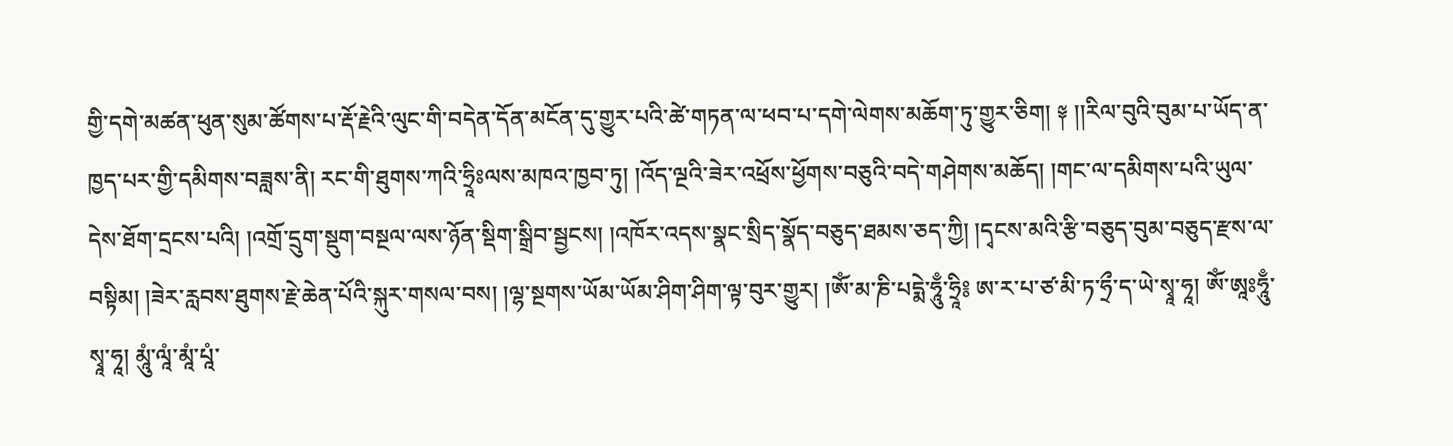གྱི་དགེ་མཚན་ཕུན་སུམ་ཚོགས་པ་རྡོ་རྗེའི་ལུང་གི་བདེན་དོན་མངོན་དུ་གྱུར་པའི་ཚེ་གཏན་ལ་ཕབ་པ་དགེ་ལེགས་མཆོག་ཏུ་གྱུར་ཅིག། ༈ །།རིལ་བུའི་བུམ་པ་ཡོད་ན་ཁྱད་པར་གྱི་དམིགས་བཟླས་ནི། རང་གི་ཐུགས་ཀའི་ཧྲཱིཿལས་མཁའ་ཁྱབ་ཏུ། །འོད་ལྔའི་ཟེར་འཕྲོས་ཕྱོགས་བཅུའི་བདེ་གཤེགས་མཆོད། །གང་ལ་དམིགས་པའི་ཡུལ་དེས་ཐོག་དྲངས་པའི། །འགྲོ་དྲུག་སྡུག་བསྔལ་ལས་ཉོན་སྡིག་སྒྲིབ་སྦྱངས། །འཁོར་འདས་སྣང་སྲིད་སྣོད་བཅུད་ཐམས་ཅད་ཀྱི། །དྭངས་མའི་རྩི་བཅུད་བུམ་བཅུད་རྫས་ལ་བསྟིམ། །ཟེར་རླབས་ཐུགས་རྗེ་ཆེན་པོའི་སྐུར་གསལ་བས། །ལྷ་སྔགས་ཡོམ་ཡོམ་ཤིག་ཤིག་ལྟ་བུར་གྱུར། །ཨོཾ་མ་ཎི་པདྨེ་ཧཱུྃ་ཧྲཱི༔ ཨ་ར་པ་ཙ་མི་ཏ་ཧྲྀ་ད་ཡེ་སྭཱ་ཧཱ། ཨོཾ་ཨཱཿཧཱུྃ་སྭཱ་ཧཱ། མཱུཾ་ལཱཾ་མཱཾ་པཱཾ་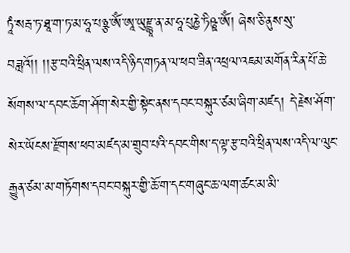ཏཱཾ་སརྦ་ཏ་ཐཱ་ག་ཏ་མ་ཧཱ་པཉྩ་ཨོཾ་ཨཱ་ཡུརྫྙཱ་ན་མ་ཧཱ་པུཎྱེ་ཏིཥྛ་ཨོཾ། ཞེས་ཅི་ནུས་སུ་བཟླའོ།། །།རྩ་བའི་ཕྲིན་ལས་འདི་ཉིད་གཏན་ལ་ཕབ་ཟིན་འཕྲལ་འཇམ་མགོན་རིན་པོ་ཆེ་སོགས་ལ་དབང་ཆོག་ཤོག་སེར་གྱི་སྟེང་ནས་དབང་བསྐུར་ཙམ་ཞིག་མཛད། དེ་རྗེས་ཤོག་སེར་ཡོངས་རྫོགས་ཕབ་མཛད་མ་གྲུབ་པའི་དབང་གིས་ད་ལྟ་རྩ་བའི་ཕྲིན་ལས་འདི་ལ་ལུང་རྒྱུན་ཙམ་མ་གཏོགས་དབང་བསྐུར་གྱི་ཆོ་ག་དང་གཞུང་ཆ་ལག་ཚང་མ་མི་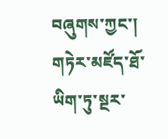བཞུགས་ཀྱང་། གཏེར་མཛོད་ཐོ་ཡིག་ཏུ་སྔར་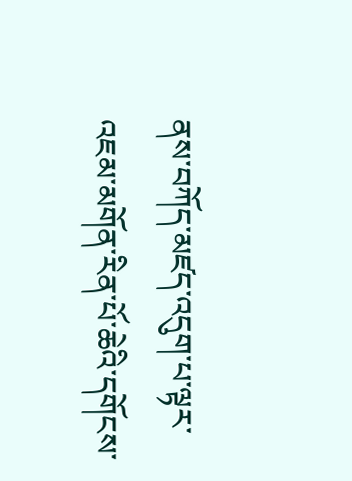ནས་བཀོད་མཛད་འདུག་པ་ལྟར་འཇམ་མགོན་རིན་པོ་ཆེའི་དགོངས་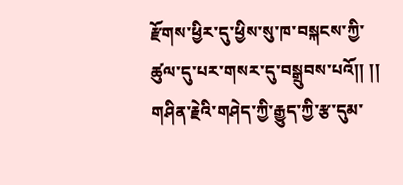རྫོགས་ཕྱིར་དུ་ཕྱིས་སུ་ཁ་བསྐངས་ཀྱི་ཚུལ་དུ་པར་གསར་དུ་བསྒྲུབས་པའོ།། །།
གཤིན་རྗེའི་གཤེད་ཀྱི་རྒྱུད་ཀྱི་རྩ་དུམ་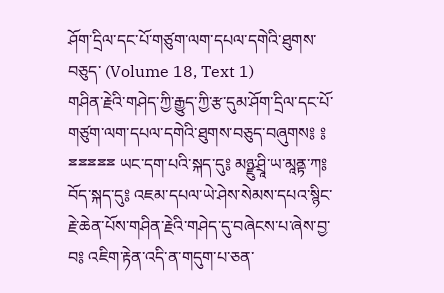ཤོག་དྲིལ་དང་པོ་གཙུག་ལག་དཔལ་དགེའི་ཐུགས་བཅུད་ (Volume 18, Text 1)
གཤིན་རྗེའི་གཤེད་ཀྱི་རྒྱུད་ཀྱི་རྩ་དུམ་ཤོག་དྲིལ་དང་པོ་གཙུག་ལག་དཔལ་དགེའི་ཐུགས་བཅུད་བཞུགས༔ ༔ ྈྈྈྈྈ ཡང་དག་པའི་སྐད་དུ༔ མཉྫུ་ཤྲཱི་ཡ་མཱནྟ་ཀ༔ བོད་སྐད་དུ༔ འཇམ་དཔལ་ཡེ་ཤེས་སེམས་དཔའ་སྙིང་རྗེ་ཆེན་པོས་གཤིན་རྗེའི་གཤེད་དུ་བཞེངས་པ་ཞེས་བྱ་བ༔ འཇིག་རྟེན་འདི་ན་གདུག་པ་ཅན་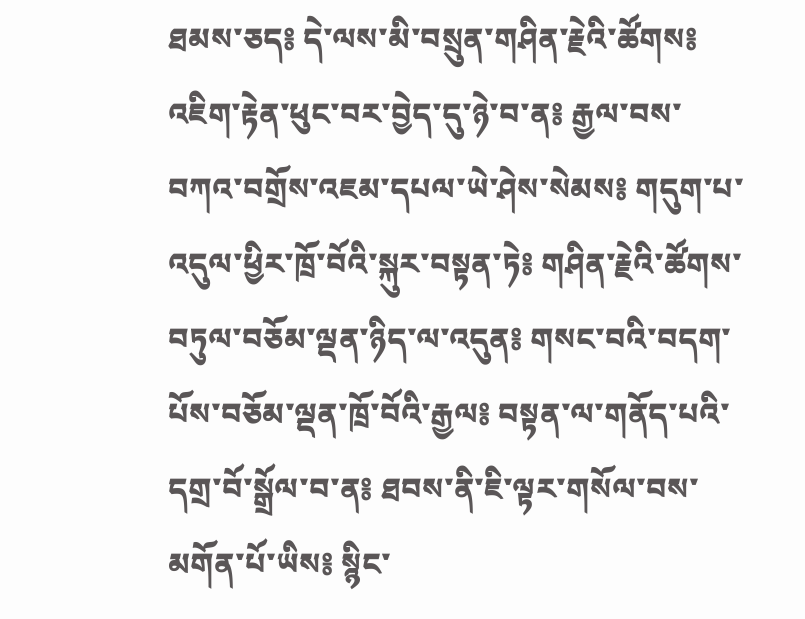ཐམས་ཅད༔ དེ་ལས་མི་བསྲུན་གཤིན་རྗེའི་ཚོགས༔ འཇིག་རྟེན་ཕུང་བར་བྱེད་དུ་ཉེ་བ་ན༔ རྒྱལ་བས་བཀའ་བགྲོས་འཇམ་དཔལ་ཡེ་ཤེས་སེམས༔ གདུག་པ་འདུལ་ཕྱིར་ཁྲོ་བོའི་སྐུར་བསྟན་ཏེ༔ གཤིན་རྗེའི་ཚོགས་བཏུལ་བཅོམ་ལྡན་ཉིད་ལ་འདུན༔ གསང་བའི་བདག་པོས་བཅོམ་ལྡན་ཁྲོ་བོའི་རྒྱལ༔ བསྟན་ལ་གནོད་པའི་དགྲ་བོ་སྒྲོལ་བ་ན༔ ཐབས་ནི་ཇི་ལྟར་གསོལ་བས་མགོན་པོ་ཡིས༔ སྙིང་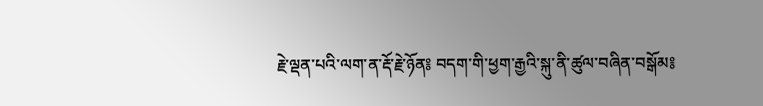རྗེ་ལྡན་པའི་ལག་ན་རྡོ་རྗེ་ཉོན༔ བདག་གི་ཕྱག་རྒྱའི་སྐུ་ནི་ཚུལ་བཞིན་བསྒོམ༔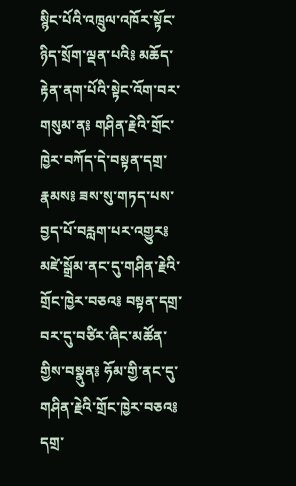སྙིང་པོའི་འཁྲུལ་འཁོར་སྟོང་ཉིད་སྲོག་ལྡན་པའི༔ མཆོད་རྟེན་ནག་པོའི་སྟེང་འོག་བར་གསུམ་ན༔ གཤིན་རྗེའི་གྲོང་ཁྱེར་བཀོད་དེ་བསྟན་དགྲ་རྣམས༔ ཟས་སུ་གཏད་པས་བྱད་པོ་བརླག་པར་འགྱུར༔ མཛེ་སྒྲོམ་ནང་དུ་གཤིན་རྗེའི་གྲོང་ཁྱེར་བཅའ༔ བསྟན་དགྲ་བར་དུ་བཙིར་ཞིང་མཚོན་གྱིས་བསྣུན༔ ཧོམ་གྱི་ནང་དུ་གཤིན་རྗེའི་གྲོང་ཁྱེར་བཅའ༔ དགྲ་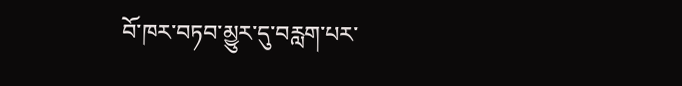བོ་ཁར་བཏབ་མྱུར་དུ་བརླག་པར་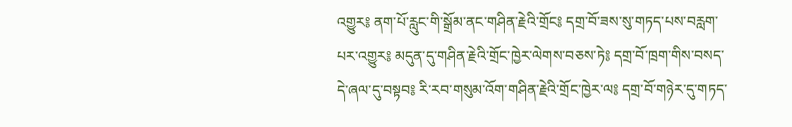འགྱུར༔ ནག་པོ་རླུང་གི་སྒྲོམ་ནང་གཤིན་རྗེའི་གྲོང༔ དགྲ་བོ་ཟས་སུ་གཏད་པས་བརླག་པར་འགྱུར༔ མདུན་དུ་གཤིན་རྗེའི་གྲོང་ཁྱེར་ལེགས་བཅས་ཏེ༔ དགྲ་བོ་ཁྲག་གིས་བསད་དེ་ཞལ་དུ་བསྟབ༔ རི་རབ་གསུམ་འོག་གཤིན་རྗེའི་གྲོང་ཁྱེར་ལ༔ དགྲ་བོ་གཉེར་དུ་གཏད་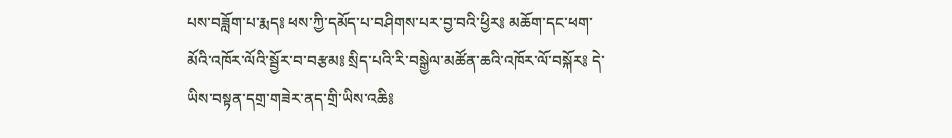པས་བཟློག་པ་རྨད༔ ཕས་ཀྱི་དམོད་པ་བཤིགས་པར་བྱ་བའི་ཕྱིར༔ མཆོག་དང་ཕག་མོའི་འཁོར་ལོའི་སྦྱོར་བ་བརྩམ༔ སྲིད་པའི་རི་བསྒྱེལ་མཚོན་ཆའི་འཁོར་ལོ་བསྐོར༔ དེ་ཡིས་བསྟན་དགྲ་གཟེར་ནད་གྲི་ཡིས་འཆི༔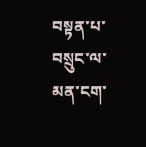བསྟན་པ་བསྲུང་ལ་མན་ངག་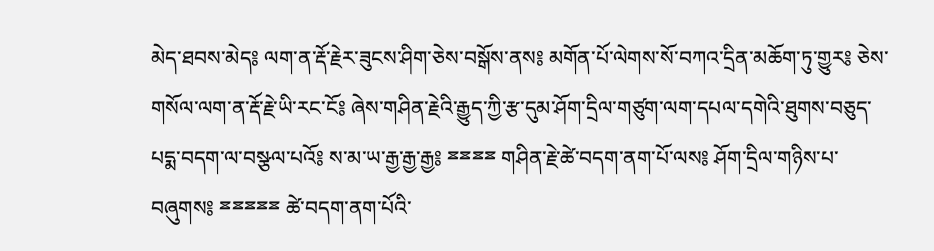མེད་ཐབས་མེད༔ ལག་ན་རྡོ་རྗེར་ཟུངས་ཤིག་ཅེས་བསྒོས་ནས༔ མགོན་པོ་ལེགས་སོ་བཀའ་དྲིན་མཆོག་ཏུ་གྱུར༔ ཅེས་གསོལ་ལག་ན་རྡོ་རྗེ་ཡི་རང་ངོ༔ ཞེས་གཤིན་རྗེའི་རྒྱུད་ཀྱི་རྩ་དུམ་ཤོག་དྲིལ་གཙུག་ལག་དཔལ་དགེའི་ཐུགས་བཅུད་པདྨ་བདག་ལ་བསྩལ་པའོ༔ ས་མ་ཡ་རྒྱ་རྒྱ་རྒྱ༔ ྈྈྈྈ གཤིན་རྗེ་ཚེ་བདག་ནག་པོ་ལས༔ ཤོག་དྲིལ་གཉིས་པ་བཞུགས༔ ྈྈྈྈྈ ཚེ་བདག་ནག་པོའི་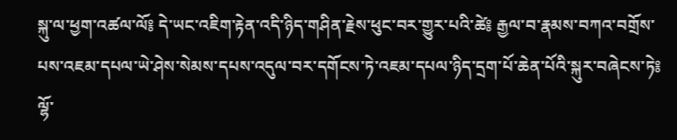སྐུ་ལ་ཕྱག་འཚལ་ལོ༔ དེ་ཡང་འཇིག་རྟེན་འདི་ཉིད་གཤིན་རྗེས་ཕུང་བར་གྱུར་པའི་ཚེ༔ རྒྱལ་བ་རྣམས་བཀའ་བགྲོས་པས་འཇམ་དཔལ་ཡེ་ཤེས་སེམས་དཔས་འདུལ་བར་དགོངས་ཏེ་འཇམ་དཔལ་ཉིད་དྲག་པོ་ཆེན་པོའི་སྐུར་བཞེངས་ཏེ༔ ལྷོ་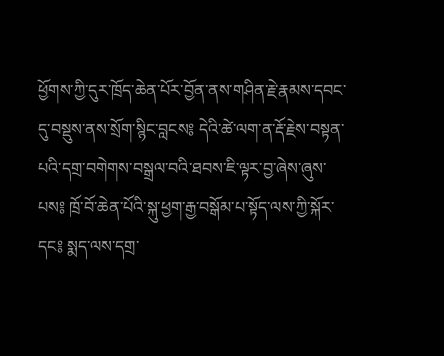ཕྱོགས་ཀྱི་དུར་ཁྲོད་ཆེན་པོར་བྱོན་ནས་གཤིན་རྗེ་རྣམས་དབང་དུ་བསྡུས་ནས་སྲོག་སྙིང་བླངས༔ དེའི་ཚེ་ལག་ན་རྡོ་རྗེས་བསྟན་པའི་དགྲ་བགེགས་བསྒྲལ་བའི་ཐབས་ཇི་ལྟར་བྱ་ཞེས་ཞུས་པས༔ ཁྲོ་བོ་ཆེན་པོའི་སྐུ་ཕྱག་རྒྱ་བསྒོམ་པ་སྟོད་ལས་ཀྱི་སྐོར་དང༔ སྨད་ལས་དགྲ་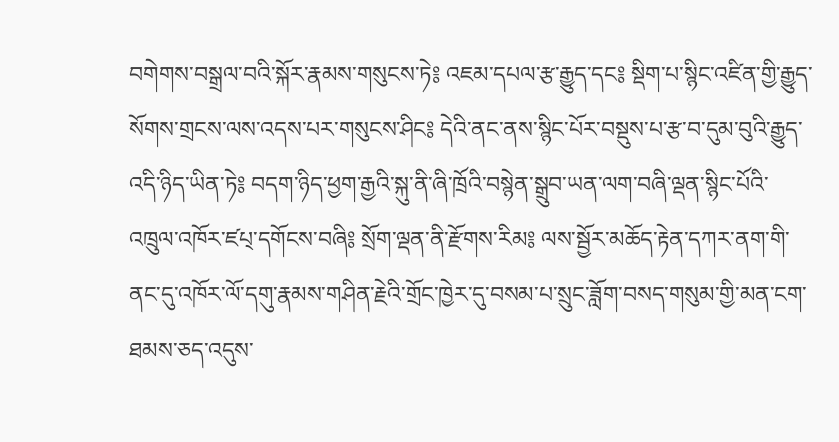བགེགས་བསྒྲལ་བའི་སྐོར་རྣམས་གསུངས་ཏེ༔ འཇམ་དཔལ་རྩ་རྒྱུད་དང༔ སྡིག་པ་སྙིང་འཛིན་གྱི་རྒྱུད་སོགས་གྲངས་ལས་འདས་པར་གསུངས་ཤིང༔ དེའི་ནང་ནས་སྙིང་པོར་བསྡུས་པ་རྩ་བ་དུམ་བུའི་རྒྱུད་འདི་ཉིད་ཡིན་ཏེ༔ བདག་ཉིད་ཕྱག་རྒྱའི་སྐུ་ནི་ཞི་ཁྲོའི་བསྙེན་སྒྲུབ་ཡན་ལག་བཞི་ལྡན་སྙིང་པོའི་འཁྲུལ་འཁོར་ཛཔ྄་དགོངས་བཞི༔ སྲོག་ལྡན་ནི་རྫོགས་རིམ༔ ལས་སྦྱོར་མཆོད་རྟེན་དཀར་ནག་གི་ནང་དུ་འཁོར་ལོ་དགུ་རྣམས་གཤིན་རྗེའི་གྲོང་ཁྱེར་དུ་བསམ་པ་སྲུང་ཟློག་བསད་གསུམ་གྱི་མན་ངག་ཐམས་ཅད་འདུས་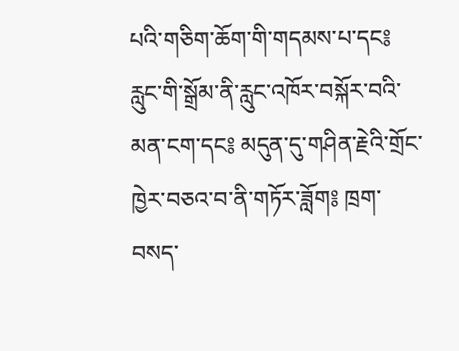པའི་གཅིག་ཆོག་གི་གདམས་པ་དང༔ རླུང་གི་སྒྲོམ་ནི་རླུང་འཁོར་བསྐོར་བའི་མན་ངག་དང༔ མདུན་དུ་གཤིན་རྗེའི་གྲོང་ཁྱེར་བཅའ་བ་ནི་གཏོར་ཟློག༔ ཁྲག་བསད་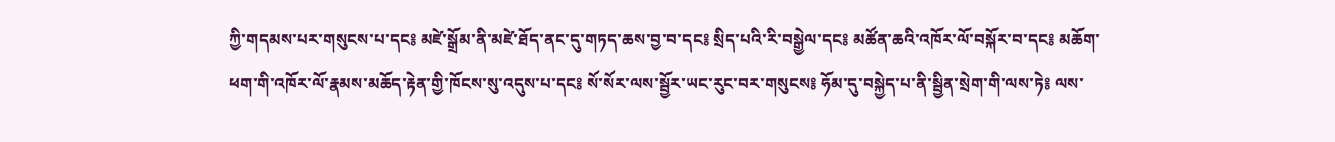ཀྱི་གདམས་པར་གསུངས་པ་དང༔ མཛེ་སྒྲོམ་ནི་མཛེ་ཐོད་ནང་དུ་གཏད་ཆས་བྱ་བ་དང༔ སྲིད་པའི་རི་བསྒྱེལ་དང༔ མཚོན་ཆའི་འཁོར་ལོ་བསྐོར་བ་དང༔ མཆོག་ཕག་གི་འཁོར་ལོ་རྣམས་མཆོད་རྟེན་གྱི་ཁོངས་སུ་འདུས་པ་དང༔ སོ་སོར་ལས་སྦྱོར་ཡང་རུང་བར་གསུངས༔ ཧོམ་དུ་བསྐྱེད་པ་ནི་སྦྱིན་སྲེག་གི་ལས་ཏེ༔ ལས་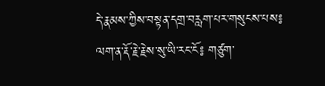དེ་རྣམས་ཀྱིས་བསྟན་དགྲ་བརླག་པར་གསུངས་པས༔ ལག་ན་རྡོ་རྗེ་རྗེས་སུ་ཡི་རང་ངོ༔ གཙུག་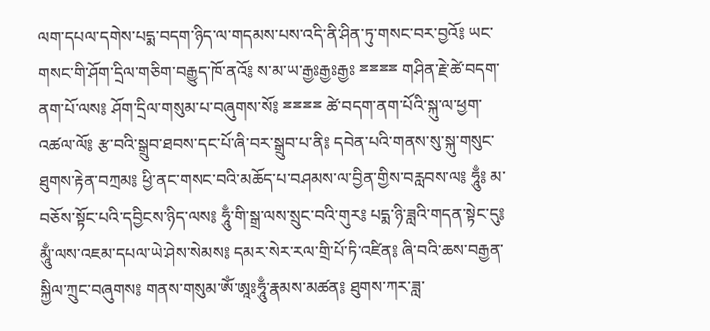ལག་དཔལ་དགེས་པདྨ་བདག་ཉིད་ལ་གདམས་པས་འདི་ནི་ཤིན་ཏུ་གསང་བར་བྱའོ༔ ཡང་གསང་གི་ཤོག་དྲིལ་གཅིག་བརྒྱུད་ཁོ་ནའོ༔ ས་མ་ཡ་རྒྱཿརྒྱཿརྒྱཿ ྈྈྈྈ གཤིན་རྗེ་ཚེ་བདག་ནག་པོ་ལས༔ ཤོག་དྲིལ་གསུམ་པ་བཞུགས་སོ༔ ྈྈྈྈ ཚེ་བདག་ནག་པོའི་སྐུ་ལ་ཕྱག་འཚལ་ལོ༔ རྩ་བའི་སྒྲུབ་ཐབས་དང་པོ་ཞི་བར་སྒྲུབ་པ་ནི༔ དབེན་པའི་གནས་སུ་སྐུ་གསུང་ཐུགས་རྟེན་བཀྲམ༔ ཕྱི་ནང་གསང་བའི་མཆོད་པ་བཤམས་ལ་བྱིན་གྱིས་བརླབས་ལ༔ ཧཱུྃ༔ མ་བཅོས་སྟོང་པའི་དབྱིངས་ཉིད་ལས༔ ཧཱུྃ་གི་སྒྲ་ལས་སྲུང་བའི་གུར༔ པདྨ་ཉི་ཟླའི་གདན་སྟེང་དུ༔ མཱུྃ་ལས་འཇམ་དཔལ་ཡེ་ཤེས་སེམས༔ དམར་སེར་རལ་གྲི་པོ་ཏི་འཛིན༔ ཞི་བའི་ཆས་བརྒྱན་སྐྱིལ་ཀྲུང་བཞུགས༔ གནས་གསུམ་ཨོཾ་ཨཱཿཧཱུྃ་རྣམས་མཚན༔ ཐུགས་ཀར་ཟླ་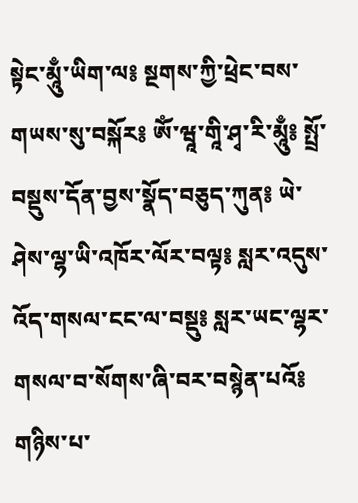སྟེང་མཱུྃ་ཡིག་ལ༔ སྔགས་ཀྱི་ཕྲེང་བས་གཡས་སུ་བསྐོར༔ ཨོཾ་ཝཱ་གཱི་ཤྭ་རི་མཱུྃ༔ སྤྲོ་བསྡུས་དོན་བྱས་སྣོད་བཅུད་ཀུན༔ ཡེ་ཤེས་ལྷ་ཡི་འཁོར་ལོར་བལྟ༔ སླར་འདུས་འོད་གསལ་ངང་ལ་བསྡུ༔ སླར་ཡང་ལྷར་གསལ་བ་སོགས་ཞི་བར་བསྙེན་པའོ༔ གཉིས་པ་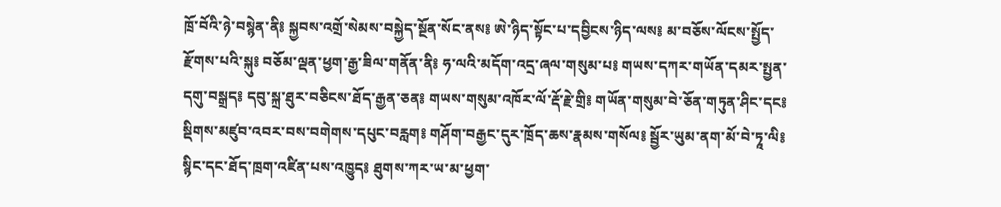ཁྲོ་བོའི་ཉེ་བསྙེན་ནི༔ སྐྱབས་འགྲོ་སེམས་བསྐྱེད་སྔོན་སོང་ནས༔ ཨེ་ཉིད་སྟོང་པ་དབྱིངས་ཉིད་ལས༔ མ་བཅོས་ལོངས་སྤྱོད་རྫོགས་པའི་སྐུ༔ བཅོམ་ལྡན་ཕྱག་རྒྱ་ཟིལ་གནོན་ནི༔ ཧ་ལའི་མདོག་འདྲ་ཞལ་གསུམ་པ༔ གཡས་དཀར་གཡོན་དམར་སྤྱན་དགུ་བསྒྲད༔ དབུ་སྐྲ་ཐུར་བཅིངས་ཐོད་རྒྱན་ཅན༔ གཡས་གསུམ་འཁོར་ལོ་རྡོ་རྗེ་གྲི༔ གཡོན་གསུམ་བེ་ཅོན་གཏུན་ཤིང་དང༔ སྡིགས་མཛུབ་འབར་བས་བགེགས་དཔུང་བརླག༔ གཤོག་བརྒྱང་དུར་ཁྲོད་ཆས་རྣམས་གསོལ༔ སྦྱོར་ཡུམ་ནག་མོ་བེ་ཏཱ་ལི༔ སྙིང་དང་ཐོད་ཁྲག་འཛིན་པས་འཁྱུད༔ ཐུགས་ཀར་ཡ་མ་ཕྱག་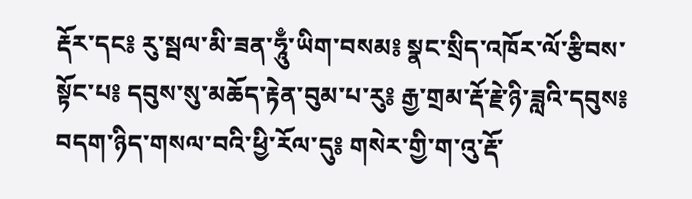རྡོར་དང༔ རུ་སྦལ་མི་ཟན་ཧཱུྃ་ཡིག་བསམ༔ སྣང་སྲིད་འཁོར་ལོ་རྩིབས་སྟོང་པ༔ དབུས་སུ་མཆོད་རྟེན་བུམ་པ་རུ༔ རྒྱ་གྲམ་རྡོ་རྗེ་ཉི་ཟླའི་དབུས༔ བདག་ཉིད་གསལ་བའི་ཕྱི་རོལ་དུ༔ གསེར་གྱི་ག་འུ་རྡོ་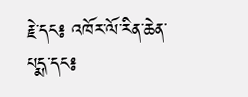རྗེ་དང༔ འཁོར་ལོ་རིན་ཆེན་པདྨ་དང༔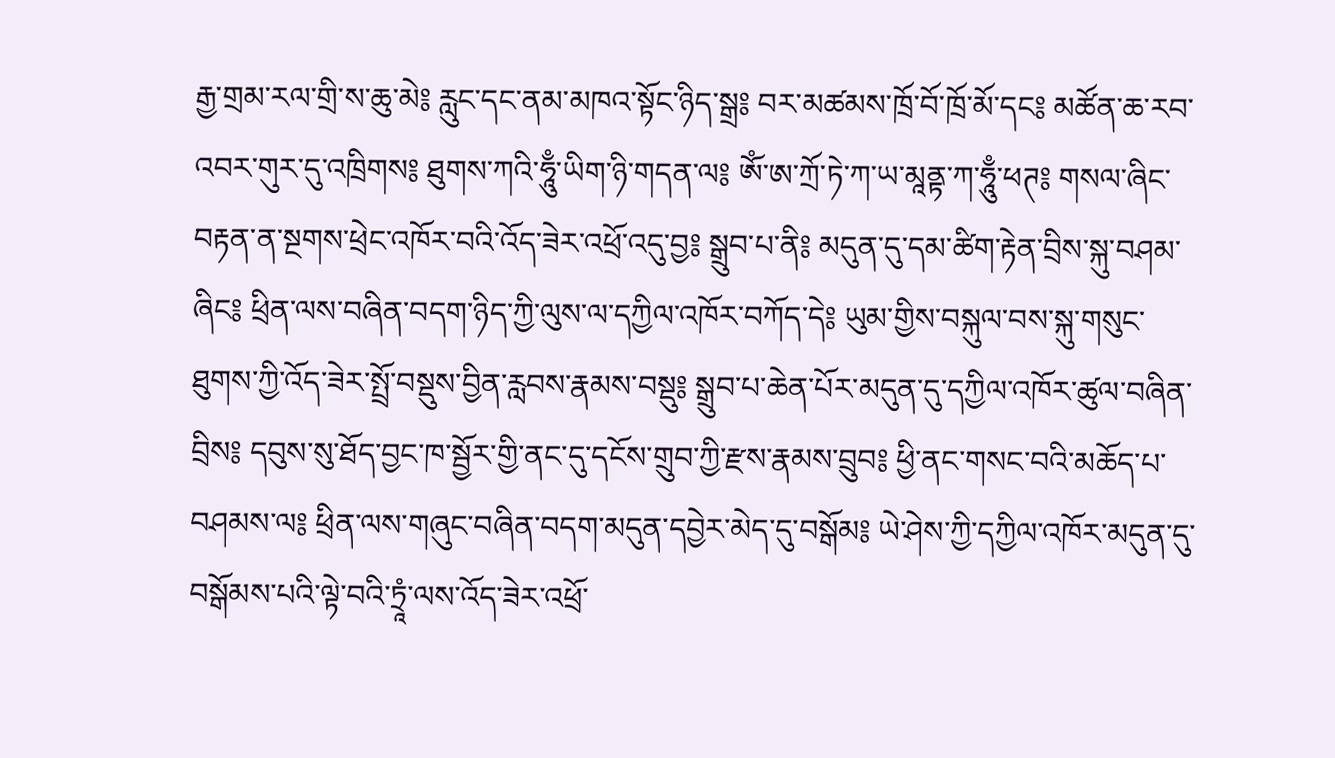རྒྱ་གྲམ་རལ་གྲི་ས་ཆུ་མེ༔ རླུང་དང་ནམ་མཁའ་སྟོང་ཉིད་སྒྲ༔ བར་མཚམས་ཁྲོ་བོ་ཁྲོ་མོ་དང༔ མཚོན་ཆ་རབ་འབར་གུར་དུ་འཁྲིགས༔ ཐུགས་ཀའི་ཧཱུྃ་ཡིག་ཉི་གདན་ལ༔ ཨོཾ་ཨ་ཀྲོ་ཏེ་ཀ་ཡ་མཱནྟ་ཀ་ཧཱུྃ་ཕཊ༔ གསལ་ཞིང་བརྟན་ན་སྔགས་ཕྲེང་འཁོར་བའི་འོད་ཟེར་འཕྲོ་འདུ་བྱ༔ སྒྲུབ་པ་ནི༔ མདུན་དུ་དམ་ཚིག་རྟེན་བྲིས་སྐུ་བཤམ་ཞིང༔ ཕྲིན་ལས་བཞིན་བདག་ཉིད་ཀྱི་ལུས་ལ་དཀྱིལ་འཁོར་བཀོད་དེ༔ ཡུམ་གྱིས་བསྐུལ་བས་སྐུ་གསུང་ཐུགས་ཀྱི་འོད་ཟེར་སྤྲོ་བསྡུས་བྱིན་རླབས་རྣམས་བསྡུ༔ སྒྲུབ་པ་ཆེན་པོར་མདུན་དུ་དཀྱིལ་འཁོར་ཚུལ་བཞིན་བྲིས༔ དབུས་སུ་ཐོད་བྱང་ཁ་སྦྱོར་གྱི་ནང་དུ་དངོས་གྲུབ་ཀྱི་རྫས་རྣམས་བྲུབ༔ ཕྱི་ནང་གསང་བའི་མཆོད་པ་བཤམས་ལ༔ ཕྲིན་ལས་གཞུང་བཞིན་བདག་མདུན་དབྱེར་མེད་དུ་བསྒོམ༔ ཡེ་ཤེས་ཀྱི་དཀྱིལ་འཁོར་མདུན་དུ་བསྒོམས་པའི་ལྟེ་བའི་ཏྲཱཾ་ལས་འོད་ཟེར་འཕྲོ་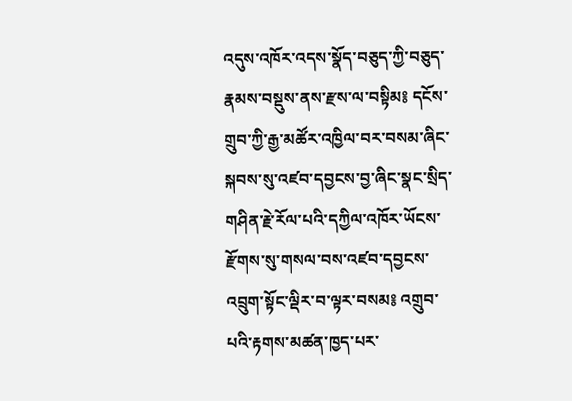འདུས་འཁོར་འདས་སྣོད་བཅུད་ཀྱི་བཅུད་རྣམས་བསྡུས་ནས་རྫས་ལ་བསྟིམ༔ དངོས་གྲུབ་ཀྱི་རྒྱ་མཚོར་འཁྱིལ་བར་བསམ་ཞིང་སྐབས་སུ་འཛབ་དབྱངས་བྱ་ཞིང་སྣང་སྲིད་གཤིན་རྗེ་རོལ་པའི་དཀྱིལ་འཁོར་ཡོངས་རྫོགས་སུ་གསལ་བས་འཛབ་དབྱངས་འབྲུག་སྟོང་ལྡིར་བ་ལྟར་བསམ༔ འགྲུབ་པའི་རྟགས་མཚན་ཁྱད་པར་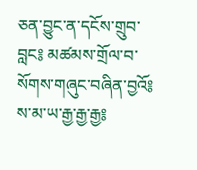ཅན་བྱུང་ན་དངོས་གྲུབ་བླང༔ མཚམས་གྲོལ་བ་སོགས་གཞུང་བཞིན་བྱའོ༔ ས་མ་ཡ་རྒྱ་རྒྱ་རྒྱ༔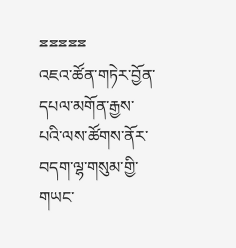ྈྈྈྈྈ
འཇའ་ཚོན་གཏེར་བྱོན་དཔལ་མགོན་རྒྱས་པའི་ལས་ཚོགས་ནོར་བདག་ལྷ་གསུམ་གྱི་གཡང་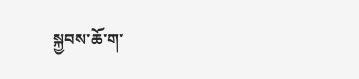སྐྱབས་ཆོ་ག་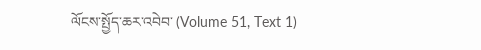ལོངས་སྤྱོད་ཆར་འབེབ་ (Volume 51, Text 1)